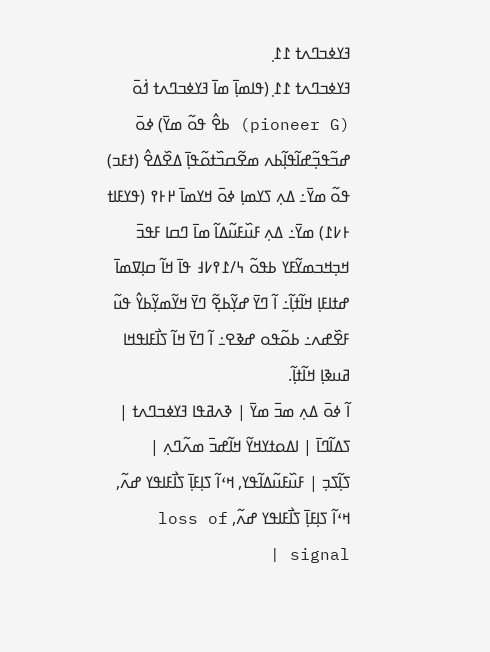ߔߌߦߏߣߍߙ ߁߁߲
ߔߌߦߏߣߍߙ ߁߁߲ (ߟߊߘߊ߲߫ ߘߊ߫ ߔߌߦߏߣߍߙ ߗ߭ߋ߫ (pioneer G) ߕߐ߮ ߟߋ߬ ߘߌ߫) ߦߋ߫ ߝߏ߬ߟߏ߲߬ߝߊ߬ߟߊ߲߬ߕߍ ߘߐ߬ߛߏ߰ߙߋ߬ߟߊ߲߫ ߡߐ߰ߡߐ߮ (ߙߓߏ) ߟߋ߬ ߘߌ߫߸ ߡߍ߲ ߖߌߘߊ߲ ߦߋ߫ ߞߌߘߊ߫ ߂߅߉ (ߟߌߓߊߙ ߅߇߁) ߘߌ߫߸ ߡߍ߲ ߓߎ߰ߓߎ߬ߡߊ߬ ߘߊ߫ ߣߛߊ ߓߟߏ߫ ߞߏ߲ߞߏߘߌ߬ߓߌ ߕߟߋ߬ ߆/߁߉߇߃ ߟߊ߫ ߞߊ߬ ߛߊ߲ߜߘߊ߫ ߝߙߊߓߊ߲ ߞߊ߬ߙߊ߲߬߸ ߊ߬ ߣߌ߫ ߝߌ߲߬ߕߐ߲߬ ߣߌ߫ ߞߌ߬ߘߌ߲߬ߕߌ߮ ߟߎ߬ ߓߐ߰ߝߍ߸ ߕߋ߬ߟߋ ߝߢߐ߸ ߊ߬ ߣߌ߫ ߞߊ߬ ߖߊ߯ߓߊߟߞߊ ߥߎߢߊ߲ ߞߊ߬ߙߊ߲߬.
ߊ߬ ߦߋ߫ ߡߍ߲ ߘߏ߫ ߘߌ߫ | ߢߍߥߟߊ ߔߌߦߏߣߍߙ |
ߖߡߊ߬ߣߊ߫ | ߊߡߋߙߌߞߌ߬ ߞߊ߬ߝߏ߫ ߘߍ߬ߣߍ߲ |
ߖߊ߲߬ߖߏ߲ | ߓߎ߰ߓߎ߬ߡߊ߬ߟߌ, ߞߵߊ߬ ߖߊ߲ߓߊ߲߫ ߖߊ߯ߓߊߟߌ ߝߍ߬, ߞߵߊ߬ ߖߊ߲ߓߊ߲߫ ߖߊ߯ߓߊߟߌ ߝߍ߬, loss of signal |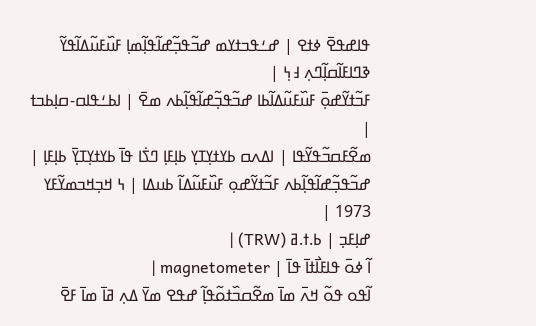ߟߊߝߟߐ߫ ߦߙߐ | ߝߑߟߏߙߌߘ ߝߏ߬ߟߏ߲߬ߝߊ߬ߟߊ߲߬ߘߊ߲ ߓߎ߰ߓߎ߬ߡߊ߬ߟߌ߬ ߢߣߊߓߊ߬ߛߊ߲߬ߣߍ߲ ߃߆߲ |
ߓߏ߬ߙߌ߬ߝߋ߲߫ ߓߎ߰ߓߎ߬ߡߊ߬ߕߊ ߝߏ߬ߟߏ߲߬ߝߊ߬ߟߊ߲߬ߕߍ ߘߐ߫ | ߊߕߑߟߊߛ-ߛߊ߲ߕߏߙ |
ߘߐ߬ߓߛߏ߬ߟߌ߬ߟߊ | ߊߡߍߛ ߕߌߙߌ߲ߠߌ߲ ߕߊ߲ߓߊ߲ ߣߖ߭ߊ ߟߊ߫ ߕߌߙߌ߲ߠߌ߲߫ ߕߊ߲ߓߊ߲ |
ߝߏ߬ߟߏ߲߬ߝߊ߬ߟߊ߲߬ߕߍ ߓߏ߬ߙߌ߬ߝߋ߲ ߓߎ߰ߓߎ߬ߡߊ߬ ߕߎߡߊ | ߆ ߞߏ߲ߞߏߘߌ߬ߓߌ 1973 |
ߝߊ߲ߓߏ߲ | ߕ.ߙ.ߥ (TRW) |
ߊ߬ ߦߋ߫ ߟߊߓߊ߯ߙߊ߫ ߟߊ߫ | magnetometer |
ߊ߬ߟߋ ߟߋ߬ ߞߍ߫ ߘߊ߫ ߘߐ߬ߛߏ߰ߙߋ߬ߟߊ߲߬ ߝߟߐ ߘߌ߫ ߡߍ߲ ߥߊ߫ ߘߊ߫ ߓߐ߫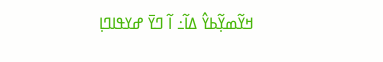ߞߌ߬ߘߌ߲߬ߕߌ߮ ߡߊ߬߸ ߊ߬ ߣߌ߫ ߝߌߟߊߣߊ߲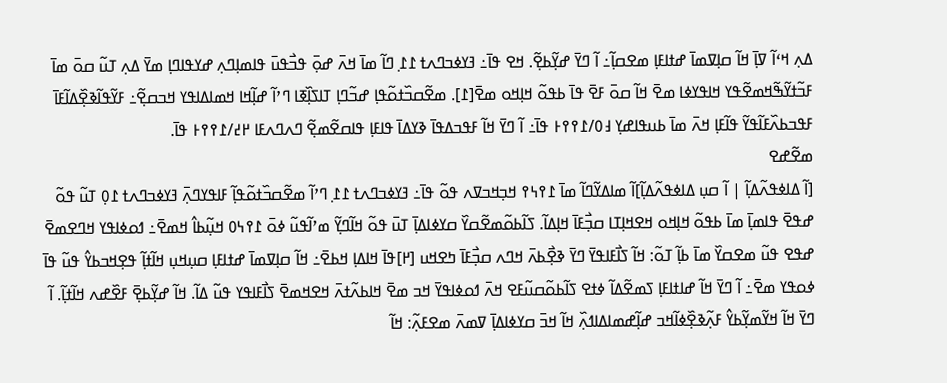ߡߍ߲ ߞߵߊ߬ ߜߊ߲߫ ߞߊ߬ ߛߊ߲ߜߘߊ߫ ߝߙߊߓߊ߲ ߘߐߛߊ߲߬߸ ߊ߬ ߣߌ߫ ߝߌ߲߬ߕߐ߲߬. ߞߐ ߟߊ߫߸ ߔߌߦߏߣߍߙ ߁߁߲ ߣߊ߬ ߘߊ߫ ߞߍ߫ ߝߋ߲߫ ߟߏ߯ߟߎ߫ ߟߊߘߊ߲ߣߍ߲ ߝߌߟߊߣߊ߲ ߘߌ߫ ߡߍ߲ ߠߎ߬ ߛߋ߫ ߘߊ߫ ߓߏ߬ߙߌ߬ߒ߬ߞߘߐ߬ߟߌ ߞߊߟߌߦߊ ߘߐ߫ ߞߊ߬ ߛߋ߫ ߓߐ߫ ߟߊ߫ ߕߟߋ߬ ߞߊ߲ߞߋ ߘߐ߫[߁]. ߘߐ߬ߛߏ߰ߙߋ߬ߟߊ߲ ߝߏ߬ߣߊ߲ ߠߊߖߊ߲߰ߧߊ ߣߴߊ߬ ߝߊ߲߬ߞߊ ߞߘߊߡߊߟߌ ߞߏߛߐ߲߬߸ ߓߌ߬ߟߊ߬ߢߐ߲߰ߡߊ߬ߓߊ߫ ߓߟߏߕߍ߰ߓߊ߬ߟߌ߬ ߟߊ߬ߓߊ߲ ߞߍ߫ ߘߊ߫ ߕߎߟߊߝߌ߲ ߃߀/߁߉߉߅ ߟߊ߫߸ ߊ߬ ߣߌ߫ ߞߊ߬ ߓߟߏߡߟߊ߫ ߢߌߡߊ߫ ߟߊߓߊ߲ ߟߊߛߐ߬ߘߐ߲߬ ߣߍߣߍߓߊ ߂߄/߁߉߉߅ ߟߊ߫.
ߘߐ߬ߝߐ
[ߊ߬ ߡߊߦߟߍ߬ߡߊ߲߬ | ߊ߬ ߛߎ߲ ߡߊߦߟߍ߬ߡߊ߲߬]ߊ߬ ߘߊߡߌ߬ߣߊ߬ ߘߊ߫ ߁߉߆߉ ߞߏ߲ߞߏߜߍ ߟߋ߬ ߟߊ߫߸ ߔߌߦߏߣߍߙ ߁߁߲ ߣߴߊ߬ ߘߐ߬ߛߏ߰ߙߋ߬ߟߊ߲߬ ߓߊߟߌߣߍ߲߫ ߔߌߦߏߣߍߙ ߁߀߲ ߠߎ߬ ߟߋ߬ ߝߟߐ߫ ߟߊߘߊ߲߫ ߘߊ߫ ߕߟߋ߬ ߞߊ߲ߞߋ ߞߐߞߊ߲ߠߊ ߛߏ߲߯ߓߊ߫ ߞߊ߲ߡߊ߬. ߖߊ߬ߕߋ߬ߘߐ߬ߛߌ߰ ߛߌߦߊߡߊ߲߫ ߠߎ߫ ߟߋ߬ ߞߊ߬ߣߌ߲߬ ߘߴߊ߬ߟߎ߬ ߦߋ߫ ߁߉߆߀ ߞߎ߲߬ߕߊ߮ ߞߘߐ߫߸ ߗߋߦߊߟߌ ߞߣߐߘߐ߫ ߝߟߐ ߟߎ߬ ߘߐߛߌ߰ ߘߊ߫ ߕߊ߲߬ ߠߋ߬: ߞߊ߬ ߖߊ߯ߓߊߟߌ߫ ߣߌ߫ ߢߐ߲߯ߕߍ߫ ߞߣߍ ߛߏ߲߯ߓߊ߫ ߤߐߞߎ [߂]ߟߊ߫ ߞߊߡߊ߲ ߞߕߐ߫߸ ߞߊ߬ ߛߊ߲ߜߘߊ߫ ߝߙߊߓߊ߲ ߛߎ߲ߞߎ߲ ߞߊ߬ߙߊ߲߬ ߟߐ߲ߞߏߕߌ߮ ߟߎ߬ ߟߊ߫ ߦߋߟߌ ߘߐ߫߸ ߊ߬ ߣߌ߫ ߞߊ߬ ߝߊߙߊߓߊ߲ ߖߘߐ߬ߡߊ߬ ߦߙߐ ߖߊ߬ߕߋ߬ߛߎ߬ߓߐ ߞߍ߫ ߗߋߦߊߟߌ߫ ߞߏ ߘߐ߫ ߞߊߕߍ߬ߙߍ߫ ߞߐߞߘߐ߫ ߖߊ߯ߓߊߟߌ ߟߎ߬ ߡߊ߬. ߞߊ߬ ߝߌ߲߬ߕߐ߲߫ ߓߐ߰ߝߍ ߞߊ߬ߙߊ߲߬. ߊ߬ ߣߌ߫ ߞߊ߬ ߞߌ߬ߘߌ߲߬ߕߌ߮ ߓߍ߲߬ߢߐ߲߰ߦߊ߬ߞߏ ߝߊ߲߬ߝߘߊߡߊߗߍ߲߰ ߞߊ߬ ߞߏ߫ ߛߌߦߊߡߊ߲߫ ߜߘߍ߫ ߘߐߓߍ߲߬: ߞߊ߬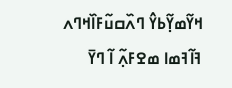ߞߌ߬ߘߌ߲߬ߕߌ߮ ߣߍ߰ߛߎ߬ߓߊ߰ߞߣߍ ߔߊ߬ߔߘߊ ߘߐߓߍ߲߬ ߊ߬ ߣߌ߫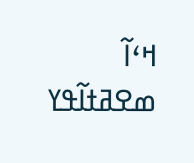ߞߵߊ߬ ߘߐߥߙߊ߬ߟߌ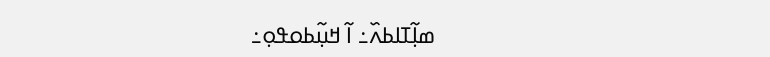ߘߊ߲߬ߠߊߕߍ߰߸ ߊ߬ ߞߎ߲߬ߕߋߟߋ߲߸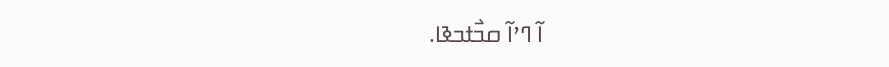ߊ߬ ߣߴߊ߬ ߛߏ߯ߙߏߢߊ.